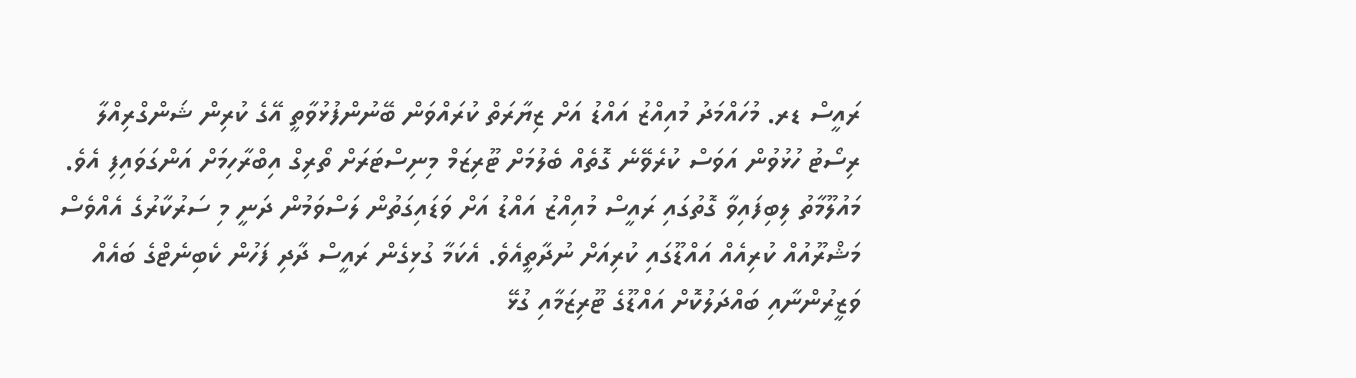ރައީސް ޑރ. މުހައްމަދު މުއިއްޒު އައްޑު އަށް ޒިޔާރަތް ކުރައްވަން ބޭނުންފުޅުވާތީ އޭގެ ކުރިން ޝަންގްރިއްލާ ރިސޯޓު ހުޅުވުން އަވަސް ކުރެވޭނެ ގޮތެއް ބެލުމަށް ޓޫރިޒަމް މިނިސްޓަރަށް ތޯރިގް އިބްރާހިމަށް އަންގަވައިފި އެވެ.
މައުލޫމާތު ލިބިފައިވާ ގޮތުގައި ރައީސް މުއިއްޒު އައްޑު އަށް ވަޑައިގަތުން ލަސްވަމުން ދަނީ މި ސަރުކާރުގެ އެއްވެސް މަޝްރޫއުއް ކުރިއެއް އައްޑޫގައި ކުރިއަށް ނުދާތީއެވެ. އެކަމާ ގުޅިގެން ރައީސް ދާދި ފަހުން ކެބިނެޓްގެ ބައެއް ވަޒީރުންނާއި ބައްދަލުކޮށް އައްޑޫގެ ޓޫރިޒަމާއި ގުޅޭ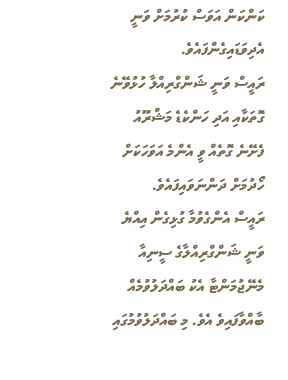ކަންކަން އަވަސް ކުރުމަށް ވަނީ އެދިވަޑައިގެންފައެވެ.
ރައީސް ވަނީ ޝަންގްރިއްލާ ހުޅުވޭނެ ގޮތަކާއި އަދި ހަންކެޑެ މަޝްރޫއު ފެށޭނެ ގޮތެއް ވީ އެންމެ އަވަހަކަށް ހޯދުމަށް ދަންނަވައިފައެވެ.
ރައީސް އެންގެވުމާ ގުޅިގެން އިއްޔެ ވަނީ ޝަންގްރިއްލާގެ ސީނިއާ މެނޭޖުމަންޓާ އެކު ބައްދަލުވުމެއް ބާއްވާފައިވެ އެވެ. މި ބައްދަލުވުމުގައި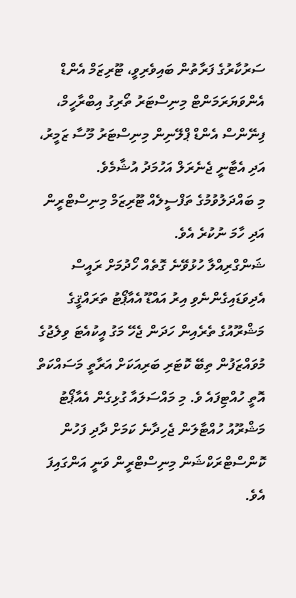ސަރުކާރުގެ ފަރާތުން ބައިވެރިވީ، ޓޫރިޒަމް އެންޑް އެންވަޔަރަމަންޓް މިނިސްޓަރު ތޯރިގު އިބްރާހީމް، ފިނޭންސް އެންޑް ޕްލޭނިން މިނިސްޓަރު މޫސާ ޒަމީރު، އަދި އެޓާނީ ޖެނެރަލް އަހުމަދު އުޝާމެވެ.
މި ބައްދަލުވުމުގެ ތަފްސީލެއް ޓޫރިޒަމް މިނިސްޓްރީން އަދި ހާމަ ނުކުރެ އެވެ.
ޝަންގްރިއްލާ ހުޅުވޭނެ ގޮތެއް ހޯދުމަށް ރައީސް އެދިވަޑައިގެންނެވި އިރު އައްޑޫ އެއާޕޯޓު ތަރައްޤީގެ މަޝްރޫއުގެ ތެރެއިން ހަދަން ޖެހޭ މަގު އީކުއެޓަ ވިލެޖުގެ މުވައްޒަފުން ތިބޭ ކޮޓަރި ބަރިއަކަށް އަރާތީ މަސައްކަތް އޮތީ ހުއްޓިފައެ ވެ. މި މައްސަލައާ ގުޅިގެން އެއާޕޯޓު މަޝްރޫއު ހުއްޓާލަން ޖެހިދާނެ ކަމަށް ދާދި ފަހުން ކޮންސްޓްރަކްޝަން މިނިސްޓްރީން ވަނީ އަންގައިފަ އެވެ.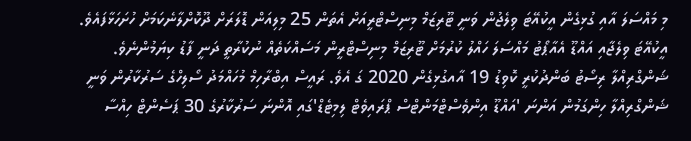މި މައްސަލަ އާއި ގުޅިގެން އީކުއޭޓަ ވިލެޖުން ވަނީ ޓޫރިޒަމް މިނިސްޓްރީއަށް އެތަން 25 މިލިއަން ޑޮލަރަށް ދޫކޮށްލާނެކަމަށް ހުށަހަޅާފައެވެ. އީކުއޭޓަ ވިލެޖާއި އައްޑޫ އެއާޕޯޓު މައްސަލަ ހައްލު ކުރުމަށް ޓޫރިޒަމް މިނިސްޓްރީން މަސައްކަތެއް ނުކުރާތީ ދަނީ ފާޑު ކިޔަމުންނެވެ.
ޝަންގްރިއްލާ ރިސޯޓު ބަންދުކުރީ ކޮވިޑު 19 އާއގުޅިގެން 2020 ގަ އެވެ. ރައީސް އިބްރާހިމް މުހައްމަދު ސޯލިހްގެ ސަރުކާރުން ވަނީ ޝަންގްރިއްލާ ހިންގަމުން އަންނަ 'އައްޑޫ އިންވެސްޓްމަންޓްސް ޕްރައިވެޓް ލިމިޓެޑް'ގައި އޮންނަ ސަރުކާރުގެ 30 ޕަސެންޓް ހިއްސާ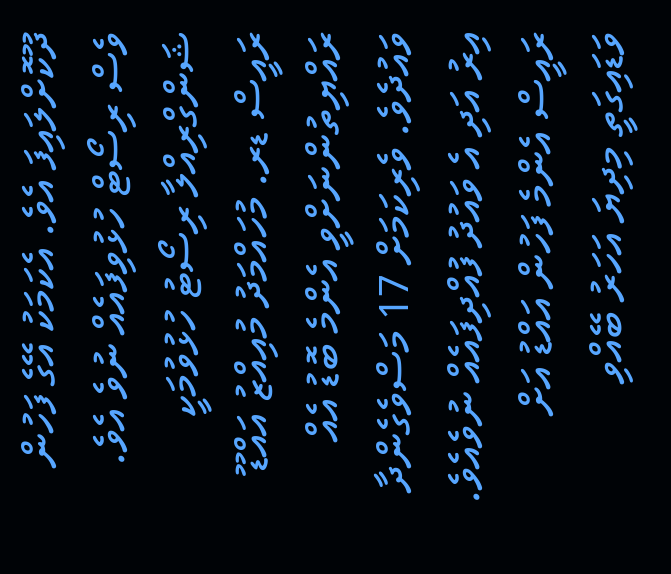ދޫކޮށްލައިފަ އެވެ. އެކަމަކު އޭގެ ފަހުން ވެސް ރިސޯޓް ހުޅުވިފައެއް ނުވެ އެވެ.
ޝަންގްރިއްލާ ރިސޯޓު ހުޅުވުމަކީ ރައީސް ޑރ. މުހައްމަދު މުއިއްޒު އައްޑޫ ރައްޔިތުންނަށްވީ އެންމެ ބޮޑު އެއް ވައުދެވެ. ވެރިކަމަށް 17 މަސްވެގެންދާ އިރު އަދި އެ ވައުދު ފުއްދިފައެއް ނުވެއެވެ. ރައީސް އެންމެ ފަހުން އައްޑު އަށް ވަޑައިގަތީ މިދިޔަ އަހަރު ބޭއްވި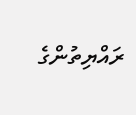ރައްޔިތުންގެ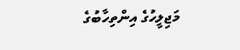މަޖިލީހުގެ އިންތިހާބުގެ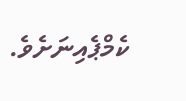ކެމްޕެއިނަށެވެ.